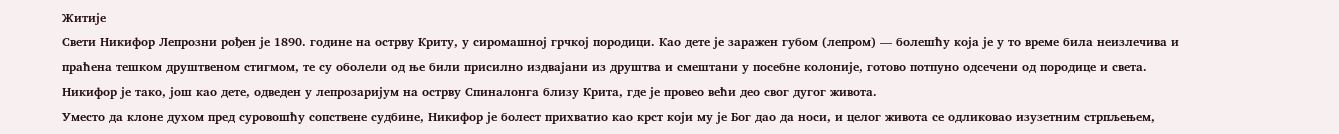Житије
Свети Никифор Лепрозни рођен је 1890. године на острву Криту, у сиромашној грчкој породици. Као дете је заражен губом (лепром) — болешћу која је у то време била неизлечива и праћена тешком друштвеном стигмом, те су оболели од ње били присилно издвајани из друштва и смештани у посебне колоније, готово потпуно одсечени од породице и света. Никифор је тако, још као дете, одведен у лепрозаријум на острву Спиналонга близу Крита, где је провео већи део свог дугог живота.
Уместо да клоне духом пред суровошћу сопствене судбине, Никифор је болест прихватио као крст који му је Бог дао да носи, и целог живота се одликовао изузетним стрпљењем,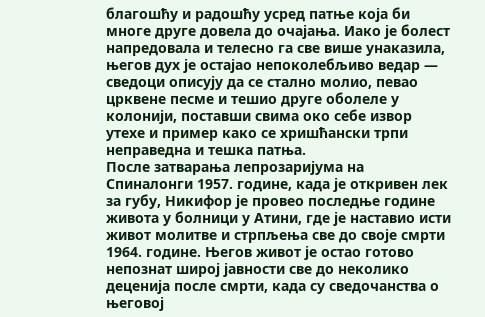благошћу и радошћу усред патње која би многе друге довела до очајања. Иако је болест напредовала и телесно га све више унаказила, његов дух је остајао непоколебљиво ведар — сведоци описују да се стално молио, певао црквене песме и тешио друге оболеле у колонији, поставши свима око себе извор утехе и пример како се хришћански трпи неправедна и тешка патња.
После затварања лепрозаријума на Спиналонги 1957. године, када је откривен лек за губу, Никифор је провео последње године живота у болници у Атини, где је наставио исти живот молитве и стрпљења све до своје смрти 1964. године. Његов живот је остао готово непознат широј јавности све до неколико деценија после смрти, када су сведочанства о његовој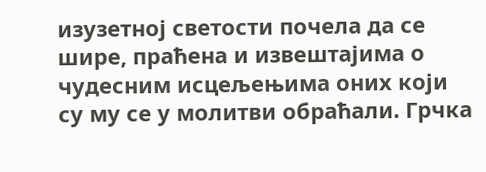изузетној светости почела да се шире, праћена и извештајима о чудесним исцељењима оних који су му се у молитви обраћали. Грчка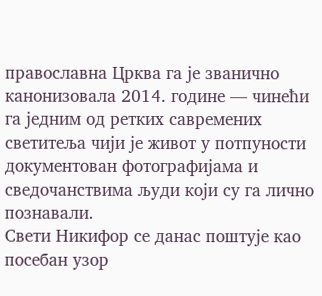православна Црква га је званично канонизовала 2014. године — чинећи га једним од ретких савремених светитеља чији је живот у потпуности документован фотографијама и сведочанствима људи који су га лично познавали.
Свети Никифор се данас поштује као посебан узор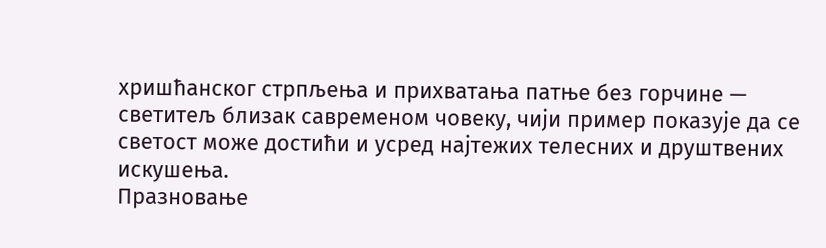хришћанског стрпљења и прихватања патње без горчине — светитељ близак савременом човеку, чији пример показује да се светост може достићи и усред најтежих телесних и друштвених искушења.
Празновање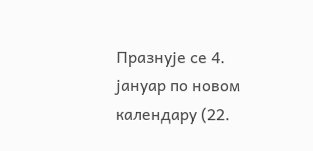Празнује се 4. јануар по новом календару (22.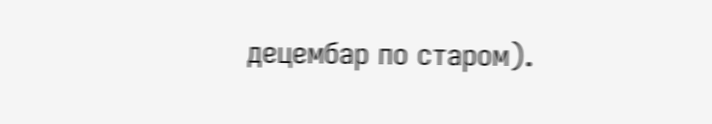децембар по старом).